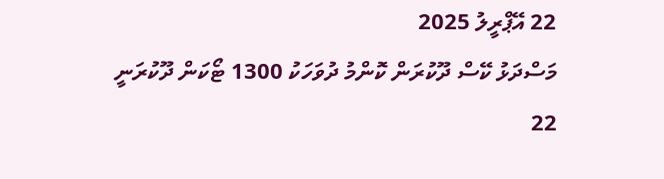22 އޭޕްރީލު 2025
މަސްދަޅު ކޭސް ދޫކުރަން ކޮންމު ދުވަހަކު 1300 ޓޯކަން ދޫކުރަނީ
22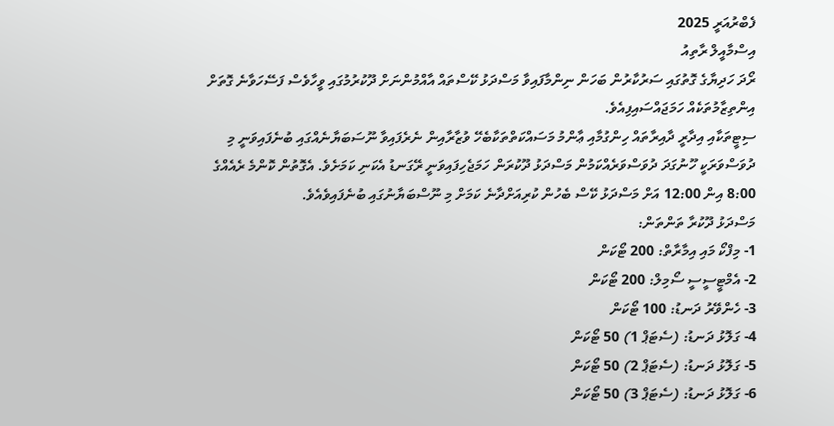ފެބްރުއަރީ 2025
އިސްމާއީލް ރާތިއު
ރޯދަ ހަދިޔާގެ ގޮތުގައި ސަރުކާރުން ބަހަން ނިންމާފައިވާ މަސްދަޅު ކޭސްތައް އާއްމުންނަށް ދޫކުރުމުގައި ވީހާވެސް ފަސޭހަވާނެ ގޮތަށް އިންތިޒާމުތަކެއް ހަމަޖައްސައިފިއެވެ.
ސިޓީތަކާއި އިދާރީ ދާއިރާތައް ހިންގުމާއި ޢާންމު މަސައްކަތްތަކާބެހޭ ވުޒާރާއިން ނެރެފައިވާ ނޫސަބަޔާނެއްގައި ބުނެފައިވަނީ މި ދުވަސްވަރަކީ ހޫނުގަދަ ދުވަސްވަރެއްކަމުން މަސްދަޅު ދޫކުރަން ހަމަޖެހިފައިވަނީ ރޭގަނޑު އެކަނި ކަމަށެވެ. އެގޮތުން ކޮންމެ ރެއެއްގެ 8:00 އިން 12:00 އަށް މަސްދަޅު ކޭސް ބެހުން ކުރިއަށްދާނެ ކަމަށް މި ނޫސްބަޔާނުގައި ބުނެފައިވެއެވެ.
މަސްދަޅު ދޫކުރާ ތަންތަން:
1- މިފްކޯ މައި އިމާރާތް: 200 ޓޯކަން
2- އެމްޓީސީސީ ސޯމިލް: 200 ޓޯކަން
3- ހެންވޭރު ދަނޑު: 100 ޓޯކަން
4- ގަލޮޅު ދަނޑު: (ސެޓަޕް 1) 50 ޓޯކަން
5- ގަލޮޅު ދަނޑު: (ސެޓަޕް 2) 50 ޓޯކަން
6- ގަލޮޅު ދަނޑު: (ސެޓަޕް 3) 50 ޓޯކަން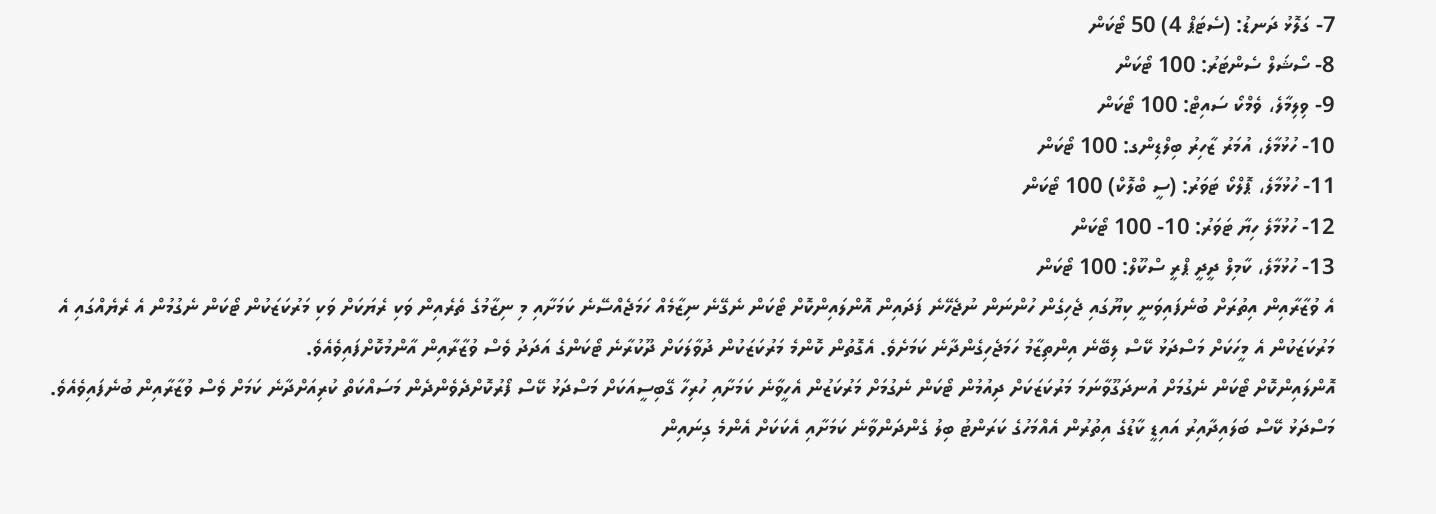7- ގަލޮޅު ދަނޑު: (ސެޓަޕް 4) 50 ޓޯކަން
8- ސޯޝަލް ސެންޓަރު: 100 ޓޯކަން
9- ވިލިމާލެ، ވެމްކޯ ސައިޓް: 100 ޓޯކަން
10- ހުޅުމާލެ، އުމަރު ޒާހިރު ބިލްޑިންގ: 100 ޓޯކަން
11- ހުޅުމާލެ، ޕޮލްކޯ ޓަވަރު: (ސީ ބްލޮކް) 100 ޓޯކަން
12- ހުޅުމާލެ ހިޔާ ޓަވަރު: 10- 100 ޓޯކަން
13- ހުޅުމާލެ، ކާމިލް ދީދީ ޕްރީ ސްކޫލް: 100 ޓޯކަން
އެ ވުޒާރާއިން އިތުރަށް ބުނެފައިވަނީ ކިޔޫގައި ޖެހިގެން ހުންނަން ނުޖެހޭނެ ފަދައިން އޮންލައިންކޮށް ޓޯކަން ނެގޭނެ ނިޒާމެއް ހަމަޖެއްސޭނެ ކަމަށާއި މި ނިޒާމުގެ ތެރެއިން ވަކި ރެޔަކަށް ވަކި މަރުކަޒަކުން ޓޯކަން ނެގުމުން އެ ރެޔެއްގައި އެ މަރުކަޒަކުން އެ މީހަކަށް މަސްދަޅު ކޭސް ލިބޭނެ އިންތިޒާމު ހަމަޖެހިގެންދާނެ ކަމަށެވެ. އެގޮތުން ކޮންމެ މަރުކަޒަކުން ދުވާލަކަށް ދޫކުރާނެ ޓޯކަންގެ އަދަދު ވެސް ވުޒާރާއިން އާންމުކޮށްފައިވެއެވެ.
އޮންލައިންކޮށް ޓޯކަން ނެގުމަށް އުނދަގޫވާނަމަ މަރުކަޒަކަށް ދިއުމުން ޓޯކަން ނެގުމަށް މަރުކަޒުން އެހީވާނެ ކަމަށާއި ހުރިހާ ގޭބިސީއަކަށް މަސްދަޅު ކޭސް ފޯރުކޮށްދެވެންދެން މަސައްކަތް ކުރިއަށްދާނެ ކަމަށް ވެސް ވުޒާރާއިން ބުނެފައިވެއެވެ.
މަސްދަޅު ކޭސް ބަލައިދާއިރު އައިޑީ ކާޑުގެ އިތުރުން އެއްމަހުގެ ކަރަންޓު ބިލު ގެންދަންވާނެ ކަމަށާއި އެކަކަށް އެންމެ ގިނައިން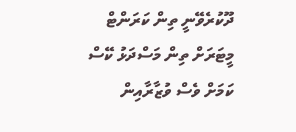ދޫކުރެވޭނީ ތިން ކަރަންޓް މީޓަރަށް ތިން މަސްދަޅު ކޭސް ކަމަށް ވެސް ވުޒާރާއިން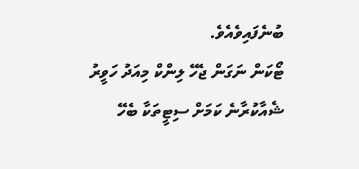ބުނެފައިވެއެވެ.
ޓޯކަން ނަގަން ޖެހޭ ލިންކް މިއަދު ހަވީރު ޝެއާކުރާނެ ކަމަށް ސިޓީތަކާ ބެހޭ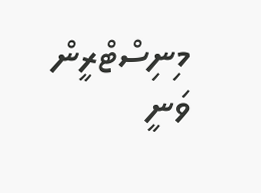މިނިސްޓްރީން ވަނީ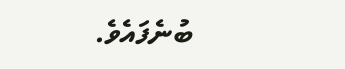ބުނެފައެވެ.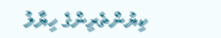ކިޔުންތެރިންގެ ހިޔާލު